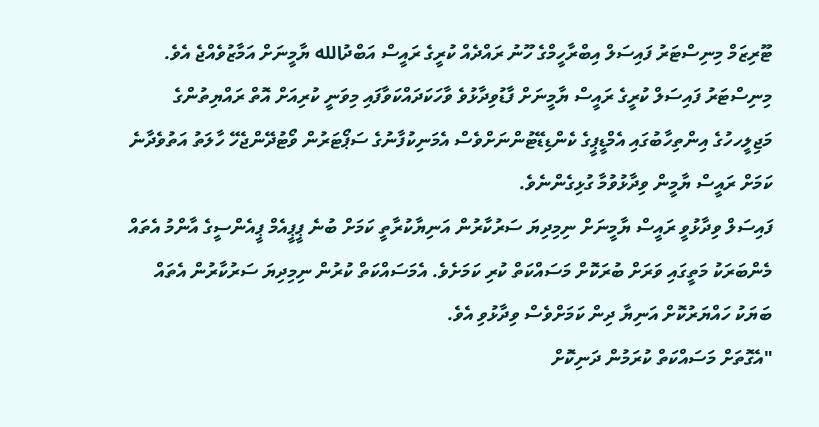ޓޫރިޒަމް މިނިސްޓަރު ފައިސަލް އިބްރާހީމްގެ ހޫނު ރައްދެއް ކުރީގެ ރައީސް އަބްދުالله ޔާމީނަށް އަމާޒުވެއްޖެ އެވެ.
މިނިސްޓަރު ފައިސަލް ކުރީގެ ރައީސް ޔާމީނަށް ފާޑުވިދާޅުވެ ވާހަކަދައްކަވާފައި މިވަނީ ކުރިއަށް އޮތް ރައްޔިތުންގެ މަޖިލީހހުގެ އިންތިހާބުގައި އެމްޑީޕީގެ ކެންޑިޑޭޓުންނަށްވެސް އެމަނިކުފާނުގެ ސަޕޯޓަރުން ވޯޓުދޭންޖެހޭ ހާލަތު އަތުވެދާނެ ކަމަށް ރައީސް ޔާމީން ވިދާޅުވުމާ ގުޅިގެންނެވެ.
ފައިސަލް ވިދާޅުވީ ރައީސް ޔާމީނަށް ނިމިދިޔަ ސަރުކާރުން އަނިޔާކުރާތީ ކަމަށް ބުނެ ޕީޕީއެމް ޕީއެންސީގެ އާންމު އެތައް މެންބަރަކު މަތީގައި ވަރަށް ބުރަކޮށް މަސައްކަތް ކުރި ކަމަށެވެ. އެމަސައްކަތް ކުރުން ނިމިދިޔަ ސަރުކާރުން އެތައް ބަޔަކު ހައްޔަރުކޮށް އަނިޔާ ދިން ކަމަށްވެސް ވިދާޅުވި އެވެ.
"އެގޮތަށް މަސައްކަތް ކުރަމުން ދަނިކޮށް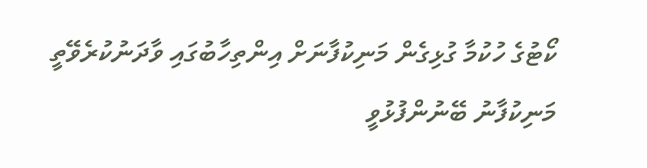ކޯޓުގެ ހުކުމާ ގުޅިގެން މަނިކުފާނަށް އިންތިހާބުގައި ވާދަނުކުރެވޭތީ މަނިކުފާނު ބޭނުންފުޅުވީ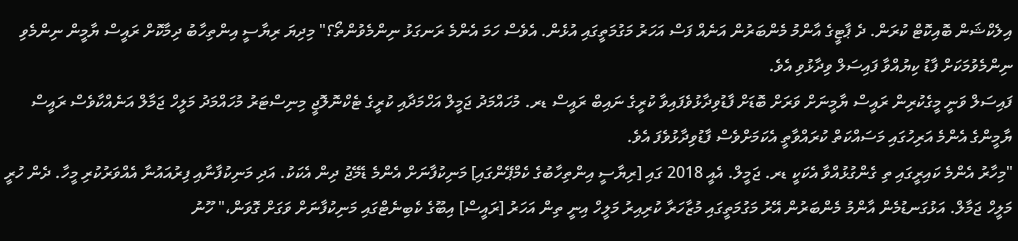އިލެކްޝަން ބޮއިކޮޓް ކުރަން. ދެ ޕާޓީގެ އާންމު މެންބަރުން އަނެއް ފަސް އަހަރު މަގުމަތީގައި އުޅެން. އެވެސް ހަމަ އެންމެ ރަނގަޅު ނިންމެވުންތޯ؟" މިދިޔަ ރިޔާސީ އިންތިހާބު ދިމާކޮށް ރައީސް ޔާމީން ނިންމެވި ނިންމެވުމަކަށް ފާޑު ކިޔުއްވާ ފައިސަލް ވިދާޅުވި އެވެ.
ފައިސަލް ވަނީ މީގެކުރިން ރައީސް ޔާމީނަށް ވަރަށް ބޮޑަށް ފާޑުވިދާޅުވެފައިވާ ކުރީގެ ނައިބް ރައީސް ޑރ. މުހައްމަދު ޖަމީލް އަހްމަދާއި ކުރީގެ ޓެކްނޮލޮޖީ މިނިސްޓަރު މުހައްމަދު މަލީހް ޖަމާލް އަނެއްކާވެސް ރައީސް ޔާމީންގެ އެންމެ އަރިހުގައި މަސައްކަތް ކުރައްވާތީ އެކަމަށްވެސް ފާޑުވިދާޅުވެފަ އެވެ.
"މިހާރު އެންމެ ކައިރީގައި ތި ގެންގުޅުއްވާ އެކަކީ ޑރ. ޖަމީލް. އެއީ 2018 ގައި [ރިޔާސީ އިންތިހާބުގެ ކެމްޕޭންގައި] މަނިކުފާނަށް އެންމެ ޑެމޭޖު ދިން އެކަކު. އަދި މަނިކުފާނާއި ފިރުއައުނާ އެއްވަރުކުރި މީހާ. ދެން ހުރީ މަލީހް ޖަމާލް. އަޅުގަނޑުމެން އާންމު މެންބަރުން އޭރު މަގުމަތީގައި މުޒާހަރާ ކުރިއިރު މަލީހް އިނީ ތިން އަހަރު [ރައީސް] އިބޫގެ ކެބިނެޓްގައި މަނިކުފާނަށް ވަގަށް ގޮވަން،" ހޫނު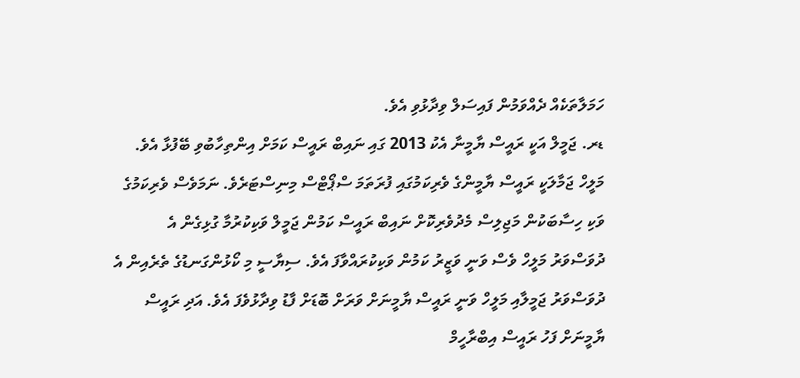ހަމަލާތަކެއް ދެއްވަމުން ފައިސަލް ވިދާޅުވި އެވެ.
ޑރ. ޖަމީލް އަކީ ރައީސް ޔާމީނާ އެކު 2013 ގައި ނައިބް ރައީސް ކަމަށް އިންތިހާބުވި ބޭފުޅާ އެވެ. މަލީހް ޖަމާލަކީ ރައީސް ޔާމީންގެ ވެރިކަމުގައި ފުރަތަމަ ސްޕޯޓްސް މިނިސްޓަރެވެ. ނަމަވެސް ވެރިކަމުގެ ވަކި ހިސާބަކުން މަޖިލިސް މެދުވެރިކޮށް ނައިބް ރައީސް ކަމުން ޖަމީލް ވަކިކުރުމާ ގުޅިގެން އެ ދުވަސްވަރު މަލީހް ވެސް ވަނީ ވަޒީރު ކަމުން ވަކިކުރައްވާފަ އެވެ. ސިޔާސީ މި ކޯޅުންގަނޑުގެ ތެރެއިން އެ ދުވަސްވަރު ޖަމީލާއި މަލީހް ވަނީ ރައީސް ޔާމީނަށް ވަރަށް ބޮޑަށް ފާޑު ވިދާޅުވެފަ އެވެ. އަދި ރައީސް ޔާމީނަށް ފަހު ރައީސް އިބްރާހީމް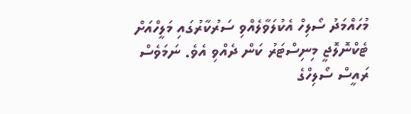މުހައްމަދު ސޯލިހް އެކުލަވާލެއްވި ސަރުކާރުގައި މަލީހްއަށް ޓެކްނޮލޮޖީ މިނިސްޓަރު ކަން ދެއްވި އެވެ. ނަމަވެސް ރައީސް ސޯލިހްގެ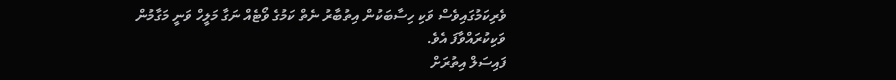ވެރިކަމުގައިވެސް ވަކި ހިސާބަކުން އިތުބާރު ނެތް ކަމުގެ ވޯޓެއް ނަގާ މަލީހް ވަނީ މަގާމުން ވަކިކުރައްވާފަ އެވެ.
ފައިސަލް އިތުރަށް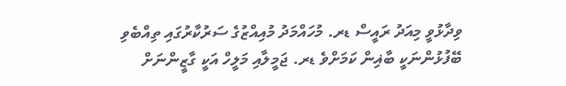ވިދާޅުވީ މިއަދު ރައީސް ޑރ. މުހައްމަދު މުއިއްޒުގެ ސަރުކާރުގައި ތިއްބެވި ބޭފުޅުންނަކީ ބާޣިން ކަމަށްވެ ޑރ. ޖަމީލާއި މަލީހް އަކީ ގާޒީންނަށް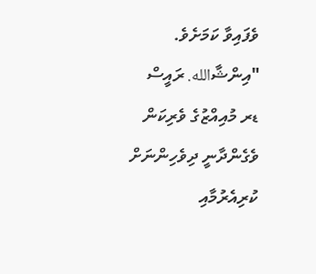ވެފައިވާ ކަމަށެވެ.
"އިންޝާالله. ރައީސް ޑރ މުއިއްޒުގެ ވެރިކަން ވެގެންދާނީ ދިވެހިންނަށް ކުރިއެރުމާއި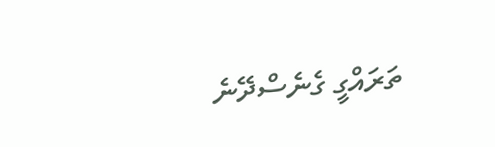ތަރައްގީ ގެނެސްދޭނެ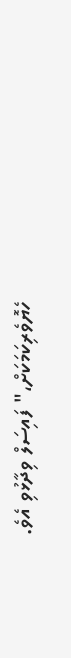ހެޔޮވެރިކަމަކަށް،" ފައިސަލް ވިދާޅުވި އެވެ.